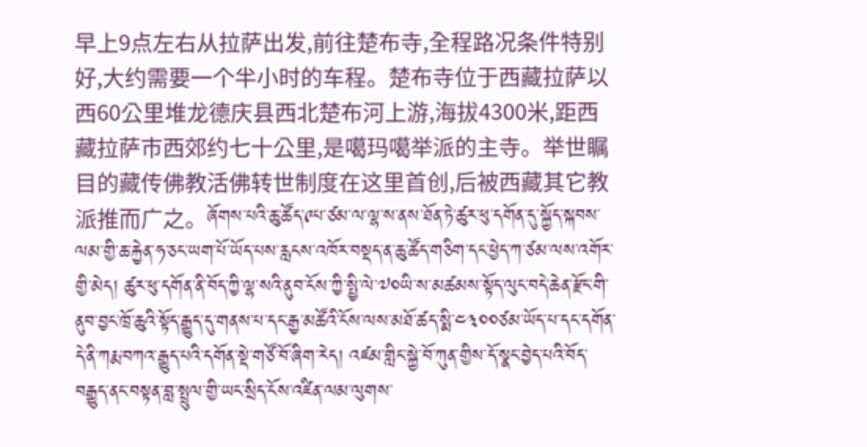早上9点左右从拉萨出发,前往楚布寺,全程路况条件特别好,大约需要一个半小时的车程。楚布寺位于西藏拉萨以西60公里堆龙德庆县西北楚布河上游,海拔4300米,距西藏拉萨市西郊约七十公里,是噶玛噶举派的主寺。举世瞩目的藏传佛教活佛转世制度在这里首创,后被西藏其它教派推而广之。ཞོགས་པའི་ཆུ་ཚོད་༩པ་ཙམ་ལ་ལྷ་ས་ནས་ཐོན་ཏེ་ཚུར་ཕུ་དགོན་དུ་སྐྱོད་སྐབས་ལམ་གྱི་ཆ་རྐྱེན་ཧ་ཅང་ཡག་པོ་ཡོད་པས་རླངས་འཁོར་བསྡད་ན་ཆུ་ཚོད་གཅིག་དང་ཕྱེད་ཀ་ཙམ་ལས་འགོར་གྱི་མེད། ཚུར་ཕུ་དགོན་ནི་བོད་ཀྱི་ལྷ་སའི་ནུབ་ངོས་ཀྱི་སྤྱི་ལེ་༧༠ཡི་ས་མཚམས་སྟོད་ལུང་བདེ་ཆེན་རྫོང་གི་ནུབ་བྱང་ཁྲོ་ཆུའི་སྟོད་རྒྱུད་དུ་གནས་པ་དང་རྒྱ་མཚོའི་ངོས་ལས་མཐོ་ཚད་སྨི་༤༣༠༠ཙམ་ཡོད་པ་དང་དགོན་དེ་ནི་ཀརྨ་བཀའ་རྒྱུད་པའི་དགོན་སྡེ་གཙོ་བོ་ཞིག་རེད། འཛམ་གླིང་སྐྱེ་བོ་ཀུན་གྱིས་དོ་སྣང་བྱེད་པའི་བོད་བརྒྱུད་ནང་བསྟན་བླ་སྤྲུལ་གྱི་ཡང་སྲིད་ངོས་འཛིན་ལམ་ལུགས་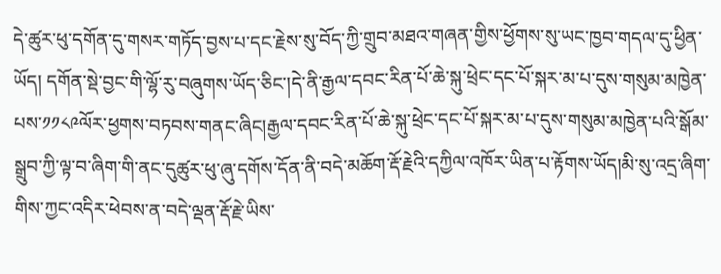དེ་ཚུར་ཕུ་དགོན་དུ་གསར་གཏོད་བྱས་པ་དང་རྗེས་སུ་བོད་ཀྱི་གྲུབ་མཐའ་གཞན་གྱིས་ཕྱོགས་སུ་ཡང་ཁྱབ་གདལ་དུ་ཕྱིན་ཡོད། དགོན་སྡེ་བྱང་གི་ལྷོ་རུ་བཞུགས་ཡོད་ཅིང་།དེ་ནི་རྒྱལ་དབང་རིན་པོ་ཆེ་སྐུ་ཕྲེང་དང་པོ་སྐར་མ་པ་དུས་གསུམ་མཁྱེན་པས་༡༡༨༩ལོར་ཕྱགས་བཏབས་གནང་ཞིང།རྒྱལ་དབང་རིན་པོ་ཆེ་སྐུ་ཕྲེང་དང་པོ་སྐར་མ་པ་དུས་གསུམ་མཁྱེན་པའི་སྒོམ་སྒྲུབ་ཀྱི་ལྟ་བ་ཞིག་གི་ནང་དུཚུར་ཕུ་ཞུ་དགོས་དོན་ནི་བདེ་མཆོག་རྡོ་རྗེའི་དཀྱིལ་འཁོར་ཡིན་པ་རྟོགས་ཡོད།མི་སུ་འདྲ་ཞིག་གིས་ཀྱང་འདིར་ཕེབས་ན་བདེ་ལྡན་རྡོ་རྗེ་ཡིས་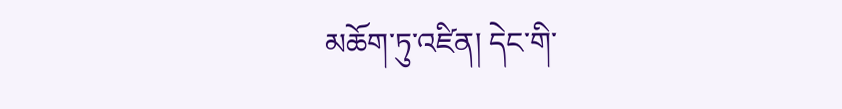མཆོག་ཏུ་འཛིན། དེང་གི་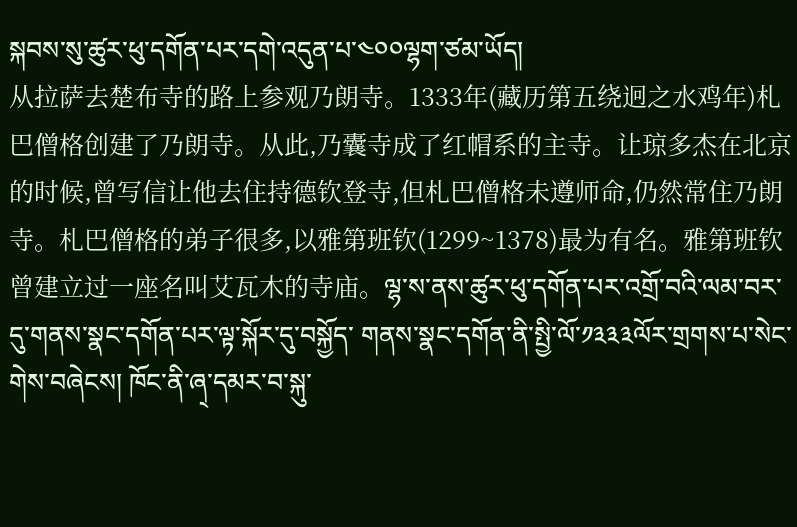སྐབས་སུ་ཚུར་ཕུ་དགོན་པར་དགེ་འདུན་པ་༤༠༠ལྷག་ཙམ་ཡོད།
从拉萨去楚布寺的路上参观乃朗寺。1333年(藏历第五绕迥之水鸡年)札巴僧格创建了乃朗寺。从此,乃囊寺成了红帽系的主寺。让琼多杰在北京的时候,曾写信让他去住持德钦登寺,但札巴僧格未遵师命,仍然常住乃朗寺。札巴僧格的弟子很多,以雅第班钦(1299~1378)最为有名。雅第班钦曾建立过一座名叫艾瓦木的寺庙。ལྷ་ས་ནས་ཚུར་ཕུ་དགོན་པར་འགྲོ་བའི་ལམ་བར་དུ་གནས་སྣང་དགོན་པར་ལྟ་སྐོར་དུ་བསྐྱོད་ གནས་སྣང་དགོན་ནི་སྤྱི་ལོ་༡༣༣༣ལོར་གྲགས་པ་སེང་གེས་བཞེངས། ཁོང་ནི་ཞ྄་དམར་བ་སྐུ་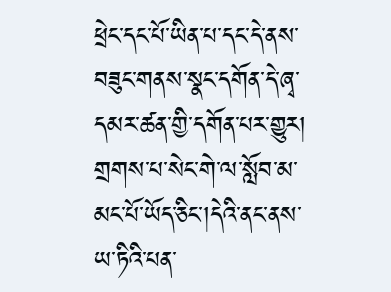ཕྲེང་དང་པོ་ཡིན་པ་དང་དེ་ནས་བཟུང་གནས་སྣང་དགོན་དེ་ཞྭ་དམར་ཚན་གྱི་དགོན་པར་གྱུར། གྲགས་པ་སེང་གེ་ལ་སློབ་མ་མང་པོ་ཡོད་ཅིང་།དེའི་ནང་ནས་ཡ་ཏིའི་པན་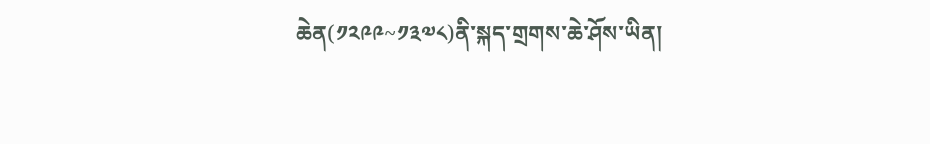ཆེན(༡༢༩༩~༡༣༧༨)ནི་སྐད་གྲགས་ཆེ་ཤོས་ཡིན།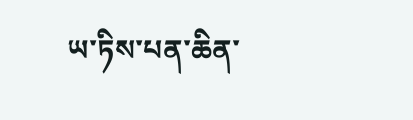ཡ་ཏིས་པན་ཆིན་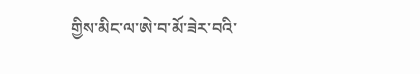གྱིས་མིང་ལ་ཨེ་བ་མོ་ཟེར་བའི་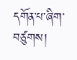དགོན་པ་ཞིག་བཙུགས།